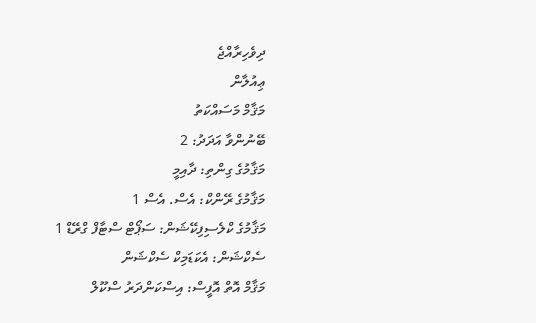ދިވެހިރާއްޖެ
ޢިއުލާން
މަޤާމް މަސައްކަތު
ބޭނުންވާ އަދަދު: 2
މަޤާމުގެ ގިންތި: ދާއިމީ
މަޤާމުގެ ރޭންކް: އެސް. އެސް 1
މަޤާމުގެ ކްލެސިފިކޭޝަން: ސަޕޯޓް ސްޓާފް ގްރޭޑް 1
ސެކްޝަން: އެކަޑަމިކް ސެކްޝަން
މަޤާމް އޮތް އޮފީސް: އިސްކަންދަރު ސްކޫލް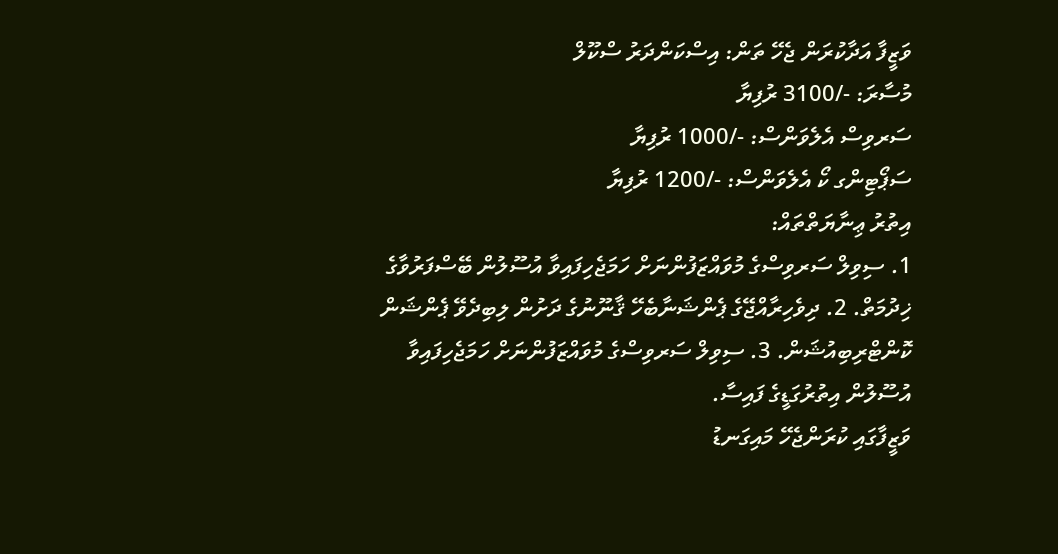ވަޒީފާ އަދާކުރަން ޖެހޭ ތަން: އިސްކަންދަރު ސްކޫލް
މުސާރަ: -/3100 ރުފިޔާ
ސަރވިސް އެލެވަންސް: -/1000 ރުފިޔާ
ސަޕޯޓިންގ ކޯ އެލެވަންސް: -/1200 ރުފިޔާ
އިތުރު ޢިނާޔަތްތައް:
1. ސިވިލް ސަރވިސްގެ މުވައްޒަފުންނަށް ހަމަޖެހިފައިވާ އުސޫލުން ބޭސްފަރުވާގެ ޚިދުމަތް. 2. ދިވެހިރާއްޖޭގެ ޕެންޝަނާބެހޭ ޤާނޫނުގެ ދަށުން ލިބިދެވޭ ޕެންޝަން ކޮންޓްރިބިއުޝަން. 3. ސިވިލް ސަރވިސްގެ މުވައްޒަފުންނަށް ހަމަޖެހިފައިވާ އުސޫލުން އިތުރުގަޑީގެ ފައިސާ.
ވަޒީފާގައި ކުރަންޖެހޭ މައިގަނޑު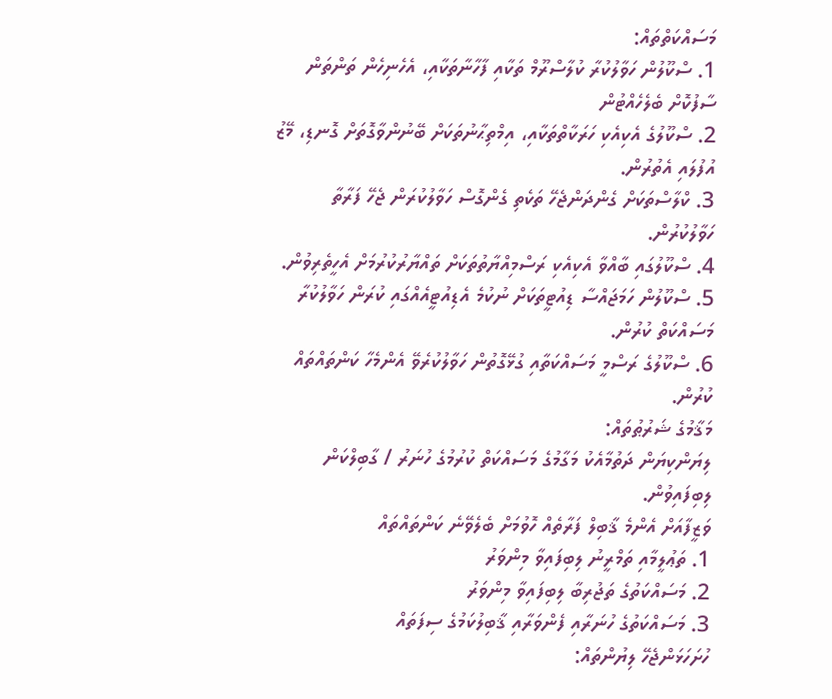މަސައްކަތްތައް:
1. ސްކޫލުން ހަވާލުކުރާ ކުލާސްރޫމް ތަކާއި ފާހާނާތަކާއި، އެހެނިހެން ތަންތަން ސާފުކޮށް ބެލެހެއްޓުން
2. ސްކޫލުގެ އެކިއެކި ހަރަކާތްތަކާއި، އިމްތިޙާނުތަކަށް ބޭނުންވާގޮތަށް ގޮނޑި، މޭޒު އުފުލައި އެތުރުން.
3. ކްލާސްތަކަށް ގެންދަންޖެހޭ ތަކެތި ގެންގޮސް ހަވާލުކުރަން ޖެހޭ ފަރާތާ ހަވާލުކުރުން.
4. ސްކޫލުގައި ބާއްވާ އެކިއެކި ރަސްމިއްޔާތުތަކަށް ތައްޔާރުކުރުމަށް އެހީތެރިވުން.
5. ސްކޫލުން ހަމަޖައްސާ ޑިއުޓީތަކަށް ނުކުމެ އެޑިއުޓީއެއްގައި ކުރަން ހަވާލުކުރާ މަސައްކަތް ކުރުން.
6. ސްކޫލުގެ ރަސްމީ މަސައްކަތާއި ގުޅޭގޮތުން ހަވާލުކުރެވޭ އެންމެހާ ކަންތައްތައް ކުރުން.
މަޤާމުގެ ޝަރުޠުތައް:
ލިޔަންކިޔަން ދަތުމާއެކު މަގާމުގެ މަސައްކަތް ކުރުމުގެ ހުނަރު / ގާބިލްކަން ލިބިފައިވުން.
ވަޒީފާއަށް އެންމެ ޤާބިލް ފަރާތެއް ހޮވުމަށް ބެލެވޭނެ ކަންތައްތައް
1. ތަޢުލީމާއި ތަމްރީނު ލިބިފައިވާ މިންވަރު
2. މަސައްކަތުގެ ތަޖުރިބާ ލިބިފައިވާ މިންވަރު
3. މަސައްކަތުގެ ހުނަރާއި ފެންވަރާއި ޤާބިލުކަމުގެ ސިފަތައް
ހުށަހަޅަންޖެހޭ ލިޔުންތައް: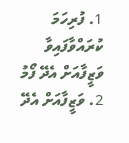1. ފުރިހަމަ ކުރައްވާފައިވާ ވަޒީފާއަށް އެދޭ ފޯމު
2. ވަޒީފާއަށް އެދޭ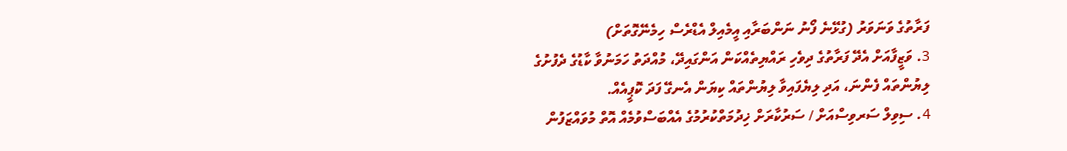ފަރާތުގެ ވަނަވަރު (ގުޅޭނެ ފޯނު ނަންބަރާއި އީމެއިލް އެޑްރެސް ހިމެނޭގޮތަށް)
3. ވަޒީފާއަށް އެދޭ ފަރާތުގެ ދިވެހި ރައްޔިތެއްކަން އަންގައިދޭ، މުއްދަތު ހަމަނުވާ ކާޑުގެ ދެފުށުގެ ލިޔުންތައް ފެންނަ، އަދި ލިޔެފައިވާ ލިޔުންތައް ކިޔަން އެނގޭ ފަދަ ކޮޕީއެއް.
4. ސިވިލް ސަރވިސްއަށް / ސަރުކާރަށް ޚިދުމަތްކުރުމުގެ އެއްބަސްވުމެއް އޮތް މުވައްޒަފުން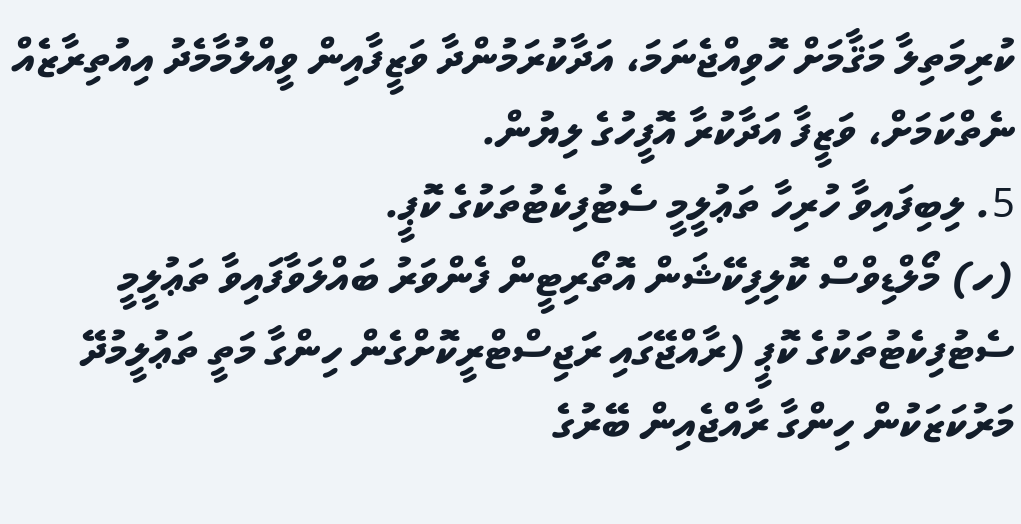ކުރިމަތިލާ މަޤާމަށް ހޮވިއްޖެނަމަ، އަދާކުރަމުންދާ ވަޒީފާއިން ވީއްލުމާމެދު އިއުތިރާޒެއް ނެތްކަމަށް، ވަޒީފާ އަދާކުރާ އޮފީހުގެ ލިޔުން.
5. ލިބިފައިވާ ހުރިހާ ތަޢުލީމީ ސެޓުފިކެޓުތަކުގެ ކޮޕީ.
(ހ) މޯލްޑިވްސް ކޮލިފިކޭޝަން އޮތޯރިޓީން ފެންވަރު ބައްލަވާފައިވާ ތަޢުލީމީ ސެޓުފިކެޓުތަކުގެ ކޮޕީ (ރާއްޖޭގައި ރަޖިސްޓްރީކޮށްގެން ހިންގާ މަތީ ތަޢުލީމުދޭ މަރުކަޒަކުން ހިންގާ ރާއްޖެއިން ބޭރުގެ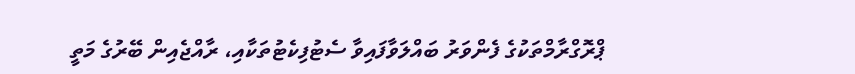ޕްރޮގްރާމްތަކުގެ ފެންވަރު ބައްލަވާފައިވާ ސެޓުފިކެޓުތަކާއި، ރާއްޖެއިން ބޭރުގެ މަތީ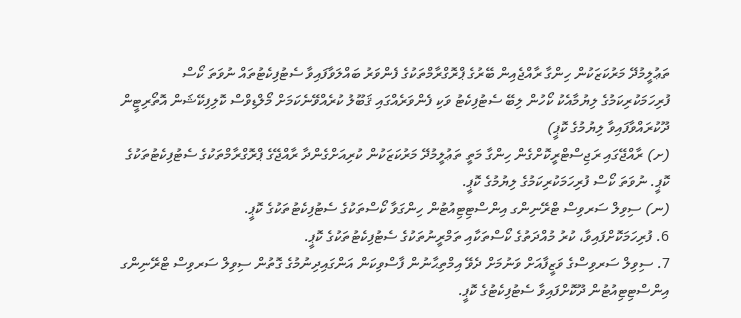ތަޢުލީމުދޭ މަރުކަޒަކުން ހިންގާ ރާއްޖެއިން ބޭރުގެ ޕްރޮގްރާމްތަކުގެ ފެންވަރު ބައްލަވާފައިވާ ސެޓުފިކެޓުތައް ނުވަތަ ކޯސް ފުރިހަމަކުރިކަމުގެ ލިޔުމާއެކު ކޯހުން ލިބޭ ސެޓުފިކެޓު ވަކި ފެންވަރެއްގައި ޤަބޫލު ކުރެއްވޭނެކަމަށް މޯލްޑިވްސް ކޮލިފިކޭޝަން އޮތޯރިޓީން ދޫކުރައްވާފައިވާ ލިޔުމުގެ ކޮޕީ)
(ށ) ރާއްޖޭގައި ރަޖިސްޓްރީކޮށްގެން ހިންގާ މަތީ ތަޢުލީމުދޭ މަރުކަޒަކުން ކުރިއަށްގެންދާ ރާއްޖޭގެ ޕްރޮގްރާމްތަކުގެ ސެޓުފިކެޓުތަކުގެ ކޮޕީ. ނުވަތަ ކޯސް ފުރިހަމަކުރިކަމުގެ ލިޔުމުގެ ކޮޕީ.
(ނ) ސިވިލް ސަރވިސް ޓްރޭނިންގ އިންސްޓިޓިއުޓުން ހިންގަވާ ކޯސްތަކުގެ ސެޓުފިކެޓުތަކުގެ ކޮޕީ.
6. ފުރިހަމަކޮށްފައިވާ، ކުރު މުއްދަތުގެ ކޯސްތަކާއި ތަމްރީނުތަކުގެ ސެޓުފިކެޓުތަކުގެ ކޮޕީ.
7. ސިވިލް ސަރވިސްގެ ވަޒީފާއަށް ވަނުމަށް ދެވޭ އިމްތިޙާނުން ފާސްވިކަން އަންގައިދިނުމުގެ ގޮތުން ސިވިލް ސަރވިސް ޓްރޭނިންގ އިންސްޓިޓިއުޓުން ދޫކޮށްފައިވާ ސެޓުފިކެޓުގެ ކޮޕީ.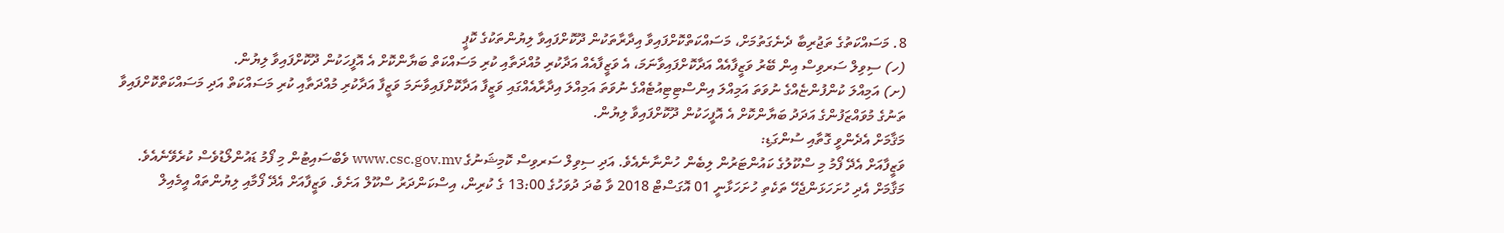8. މަސައްކަތުގެ ތަޖުރިބާ ދެނެގަތުމަށް، މަސައްކަތްކޮށްފައިވާ އިދާރާތަކުން ދޫކޮށްފައިވާ ލިޔުންތަކުގެ ކޮޕީ
(ހ) ސިވިލް ސަރވިސް އިން ބޭރު ވަޒީފާއެއް އަދާކޮށްފައިވާނަމަ، އެ ވަޒީފާއެއް އަދާކުރި މުއްދަތާއި ކުރި މަސައްކަތް ބަޔާންކޮށް އެ އޮފީހަކުން ދޫކޮށްފައިވާ ލިޔުން.
(ށ) އަމިއްލަ ކުންފުންޏެއްގެ ނުވަތަ އަމިއްލަ އިންސްޓިޓިއުޓެއްގެ ނުވަތަ އަމިއްލަ އިދާރާއެއްގައި ވަޒީފާ އަދާކޮށްފައިވާނަމަ ވަޒީފާ އަދާކުރި މުއްދަތާއި ކުރި މަސައްކަތް އަދި މަސައްކަތްކޮށްފައިވާ ތަނުގެ މުވައްޒަފުންގެ އަދަދު ބަޔާންކޮށް އެ އޮފީހަކުން ދޫކޮށްފައިވާ ލިޔުން.
މަޤާމަށް އެދެންވީ ގޮތާއި ސުންގަޑި:
ވަޒީފާއަށް އެދޭ ފޯމު މި ސްކޫލުގެ ކައުންޓަރުން ލިބެން ހުންނާނެއެވެ. އަދި ސިވިލް ސަރވިސް ކޮމިޝަނުގެ www.csc.gov.mv ވެބްސައިޓުން މި ފޯމު ޑައުންލޯޑުވެސް ކުރެވޭނެއެވެ. މަޤާމަށް އެދި ހުށަހަޅަންޖެހޭ ތަކެތި ހުށަހަޅާނީ 01 އޮގަސްޓް 2018 ވާ ބުދަ ދުވަހުގެ 13:00 ގެ ކުރިން، އިސްކަންދަރު ސްކޫލް އަށެވެ. ވަޒީފާއަށް އެދޭ ފޯމާއި ލިޔުންތައް އީމެއިލް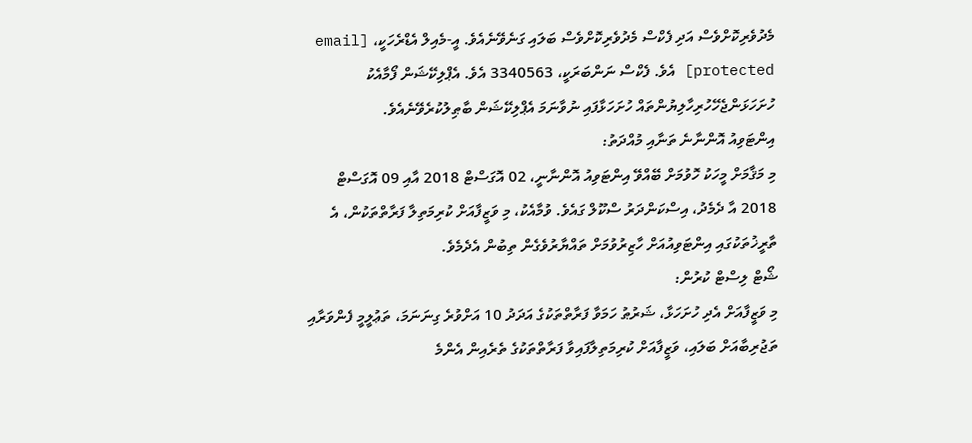މެދުވެރިކޮށްވެސް އަދި ފެކްސް މެދުވެރިކޮށްވެސް ބަލައި ގަނެވޭނެއެވެ. އީ-މެއިލް އެޑްރެހަކީ، [email protected] އެވެ. ފެކްސް ނަންބަރަކީ، 3340563 އެވެ. އެޕްލިކޭޝަން ފޯމާއެކު ހުށަހަޅަންޖެހޭހުރިހާލިޔުންތައް ހުށަހަޅާފައި ނުވާނަމަ އެޕްލިކޭޝަން ބާޠިލުކުރެވޭނެއެވެ.
އިންޓަވިއު އޮންނާނެ ތަނާއި މުއްދަތު:
މި މަޤާމަށް މީހަކު ހޮވުމަށް ބޭއްވޭ އިންޓަވިއު އޮންނާނީ، 02 އޮގަސްޓް 2018 އާއި 09 އޮގަސްޓް 2018 އާ ދެމެދު، އިސްކަންދަރު ސްކޫލް ގައެވެ. ވުމާއެކު، މި ވަޒީފާއަށް ކުރިމަތިލާ ފަރާތްތަކުން، އެ ތާރީޚުތަކުގައި އިންޓަވިއުއަށް ހާޒިރުވުމަށް ތައްޔާރުވެގެން ތިބުން އެދެމެވެ.
ޝޯޓް ލިސްޓް ކުރުން:
މި ވަޒީފާއަށް އެދި ހުށަހަޅާ، ޝަރުޠު ހަމަވާ ފަރާތްތަކުގެ އަދަދު 10 އަށްވުރެ ގިނަނަމަ، ތަޢުލީމީ ފެންވަރާއި ތަޖުރިބާއަށް ބަލައި، ވަޒީފާއަށް ކުރިމަތިލާފައިވާ ފަރާތްތަކުގެ ތެރެއިން އެންމެ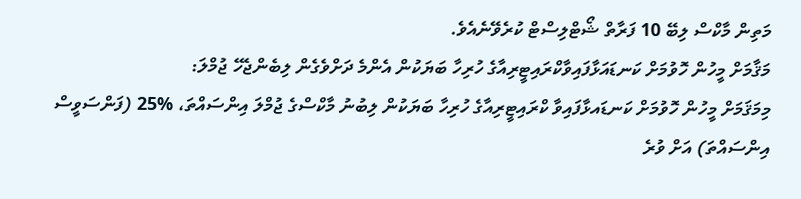މަތިން މާކްސް ލިބޭ 10 ފަރާތް ޝޯޓްލިސްޓް ކުރެވޭނެއެވެ.
މަޤާމަށް މީހުން ހޮވުމަށް ކަނޑައަޅާފައިވާކްރައިޓީރިއާގެ ހުރިހާ ބަޔަކުން އެންމެ ދަށްވެގެން ލިބެންޖެހޭ ޖުމްލަ:
މިމަޤަމަށް މީހުން ހޮވުމަށް ކަނޑައޅާފައިވާ ކްރައިޓީރިއާގެ ހުރިހާ ބަޔަކުން ލިބުނު މާކްސްގެ ޖުމްލަ އިންސައްތަ، %25 (ފަންސަވީސް އިންސައްތަ) އަށް ވުރެ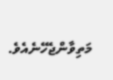މަތިވާންޖެހޭނެއެވެ.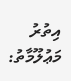އިތުރު މަޢުލޫމާތު: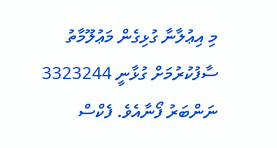މި އިޢުލާނާ ގުޅިގެން މަޢުލޫމާތު ސާފުކުރުމަށް ގުޅާނީ 3323244 ނަންބަރު ފޯނާއެވެ. ފެކްސް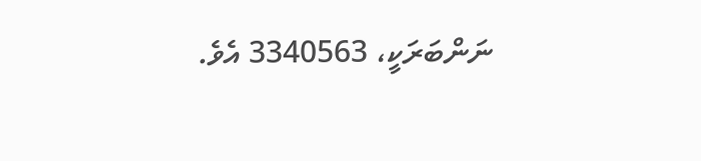ނަންބަރަކީ، 3340563 އެވެ.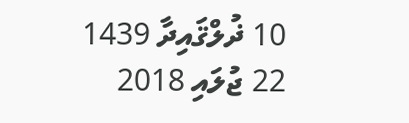10 ޛުލްޤައިދާ 1439
22 ޖުލައި 2018